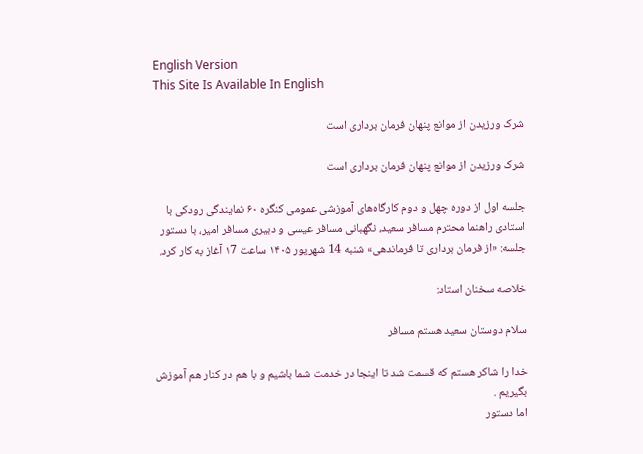English Version
This Site Is Available In English

شرک ورزیدن از موانع پنهان فرمان برداری است

شرک ورزیدن از موانع پنهان فرمان برداری است

جلسه اول از دوره چهل و دوم کارگاه‌های آموزشی عمومی کنگره ۶۰ نمایندگی رودکی با استادی راهنما محترم مسافر سعید، نگهبانی مسافر عیسی و دبیری مسافر امیر، با دستور جلسه: «از فرمان برداری تا فرماندهی» شنبه 14 شهریور ۱۴۰۵ ساعت ۱7 آغاز به کار کرد.

خلاصه سخنان استاد:

سلام دوستان سعید هستم مسافر

خدا را شاکر هستم که قسمت شد تا اینجا در خدمت شما باشیم و با هم در کنار هم آموزش بگیریم .
اما دستور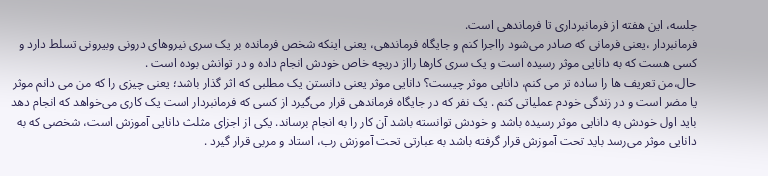جلسه، این هفته از فرمانبرداری تا فرماندهی است.
فرمانبردار ،یعنی فرمانی که صادر می‌شود رااجرا کنم و جایگاه فرماندهی، یعنی اینکه شخص فرمانده بر یک سری نیروهای درونی وبیرونی تسلط دارد و کسی هست که به دانایی موثر رسیده است و یک سری کارها رااز دریچه خاص خودش انجام داده و در توانش بوده است .
حال،من تعریف ها را ساده تر می کنم، دانایی موثر چیست؟ دانایی موثر یعنی دانستن یک مطلبی که اثر گذار باشد؛ یعنی چیزی را که من می دانم موثر یا مضر است و در زندگی خودم عملیاتی کنم . یک نفر که در جایگاه فرماندهی قرار می‌گیرد از کسی که فرمانبردار است یک کاری می‌خواهد که انجام دهد باید اول خودش به دانایی موثر رسیده باشد و خودش توانسته باشد آن کار را به انجام برساند. یکی از اجزای مثلث دانایی آموزش است، شخصی که به دانایی موثر می‌رسد باید تحت آموزش قرار گرفته باشد به عبارتی تحت آموزش رب، استاد و مربی قرار گیرد .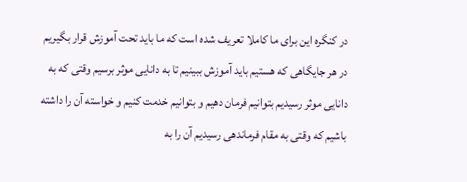در کنگره این برای ما کاملا تعریف شده است که ما باید تحت آموزش قرار بگیریم در هر جایگاهی که هستیم باید آموزش ببینیم تا به دانایی موثر برسیم وقتی که به دانایی موثر رسیدیم بتوانیم فرمان دهیم و بتوانیم خدمت کنیم و خواسته آن را داشته باشیم که وقتی به مقام فرماندهی رسیدیم آن را به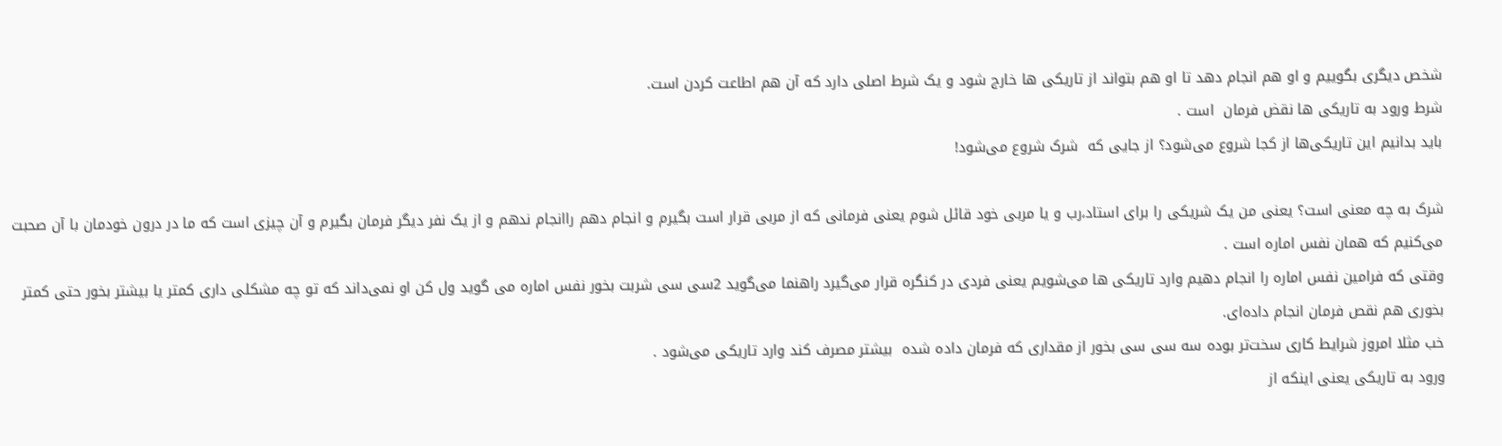شخص دیگری بگوییم و او هم انجام دهد تا او هم بتواند از تاریکی ها خارج شود و یک شرط اصلی دارد که آن هم اطاعت کردن است.
شرط ورود به تاریکی ها نقض فرمان  است .
باید بدانیم این تاریکی‌ها از کجا شروع می‌شود؟ از جایی که  شرک شروع می‌شود!

شرک به چه معنی است؟ یعنی من یک شریکی را برای استاد،رب و یا مربی خود قائل شوم یعنی فرمانی که از مربی قرار است بگیرم و انجام دهم راانجام ندهم و از یک نفر دیگر فرمان بگیرم و آن چیزی است که ما در درون خودمان با آن صحبت می‌کنیم که همان نفس اماره است .
وقتی که فرامین نفس اماره را انجام دهیم وارد تاریکی ها می‌شویم یعنی فردی در کنگره قرار می‌گیرد راهنما می‌گوید 2سی سی شربت بخور نفس اماره می گوید ول کن او نمی‌داند که تو چه مشکلی داری کمتر یا بیشتر بخور حتی کمتر بخوری هم نقص فرمان انجام داده‌ای.
خب مثلا امروز شرایط کاری سخت‌تر بوده سه سی سی بخور از مقداری که فرمان داده شده  بیشتر مصرف کند وارد تاریکی می‌شود .
ورود به تاریکی یعنی اینکه از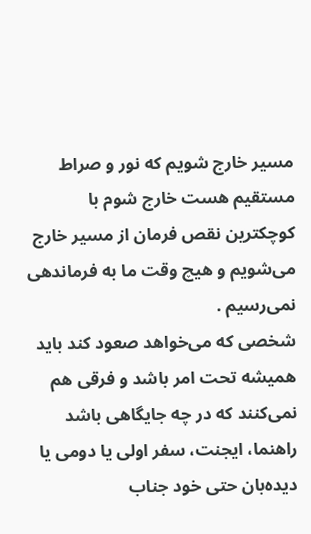مسیر خارج شویم که نور و صراط مستقیم هست خارج شوم با کوچکترین نقص فرمان از مسیر خارج می‌شویم و هیچ وقت ما به فرماندهی نمی‌رسیم .
شخصی که می‌خواهد صعود کند باید همیشه تحت امر باشد و فرقی هم نمی‌کنند که در چه جایگاهی باشد راهنما، ایجنت، سفر اولی یا دومی یا دیده‌بان حتی خود جناب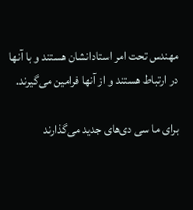مهندس تحت امر استادانشان هستند و با آنها در ارتباط هستند و از آنها فرامین می‌گیرند.

برای ما سی دی‌های جدید می‌گذارند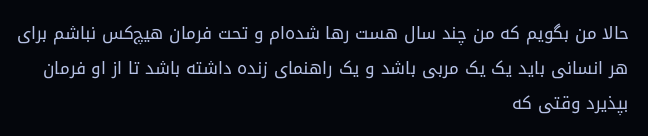حالا من بگویم که من چند سال هست رها شده‌ام و تحت فرمان هیچ‌کس نباشم برای هر انسانی باید یک یک مربی باشد و یک راهنمای زنده داشته باشد تا از او فرمان بپذیرد وقتی که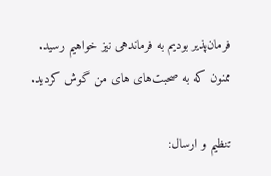فرمان‌پذیر بودیم به فرماندهی نیز خواهیم رسید.
ممنون که به صحبت‌های های من گوش کردید.

تنظیم و ارسال: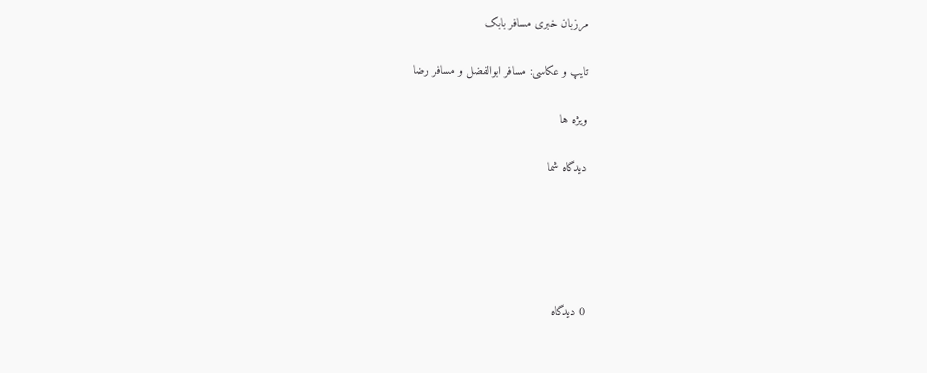مرزبان خبری مسافر بابک

تایپ و عکاسی: مسافر ابوالفضل و مسافر رضا

ویژه ها

دیدگاه شما





0 دیدگاه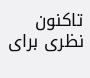تاکنون نظری برای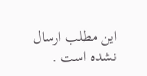این مطلب ارسال نشده است .